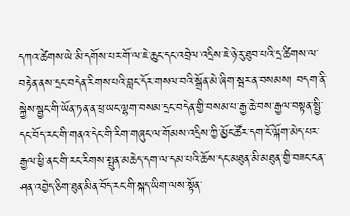དཀའ་ཚེགས་ཡེ་མི་དགོས་པར་གོ་ལ་ཇེ་ཆུང་དང་འབྲེལ་འདྲིས་ཇེ་ཉེ་རུ་ཐུབ་པའི་དྲ་ཚིགས་ལ་བརྟེན་ནས་དྲང་བདེན་རིགས་པའི་བླང་དོར་གསལ་བའི་སྒྲོན་མེ་ཞིག་སྦར་ན་བསམས། བདག་ནི་སྐྱེས་སྦྱང་གི་ཡོན་ཏན་ན་ཕྲ་ཡང་ལྷག་བསམ་དྲང་བདེན་གྱི་བསམ་པ་རྒྱ་ཆེ་བས་རྒྱལ་བསྟན་སྤྱི་དང་བོད་རང་གི་གནའ་དེང་གི་རིག་གཞུང་ལ་གོམས་འདྲིས་ཀྱི་མྱོང་ཚོར་དག་ངོ་ལྐོག་མེད་པར་རྒྱལ་ཕྱི་ནང་གི་རང་རིགས་སྤུན་མཆེད་དག་ལ་དམ་པའི་ཆོས་དང་མཐུན་མི་མཐུན་གྱི་བཟང་ངན་ཤན་འབྱེད་ཅིག་ཐུན་མིན་བོད་རང་གི་སྐད་ཡིག་ལས་སྟོན་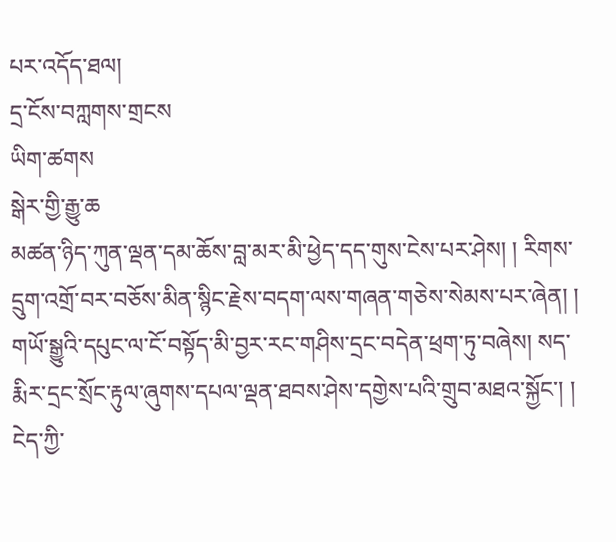པར་འདོད་ཐལ།
དྲ་ངོས་བཀླགས་གྲངས
ཡིག་ཚགས
སྒེར་གྱི་རྒྱུ་ཆ
མཚན་ཉིད་ཀུན་ལྡན་དམ་ཆོས་བླ་མར་མི་ཕྱེད་དད་གུས་ངེས་པར་ཤེས། ། རིགས་དྲུག་འགྲོ་བར་བཅོས་མིན་སྙིང་རྗེས་བདག་ལས་གཞན་གཅེས་སེམས་པར་ཞེན། ། གཡོ་སྒྱུའི་དཔུང་ལ་ངོ་བསྟོད་མི་བྱར་རང་གཤིས་དྲང་བདེན་ཕྲག་ཏུ་བཞེས། སད་རྨིར་དྲང་སྲོང་རྟུལ་ཞུགས་དཔལ་ལྡན་ཐབས་ཤེས་དགྱེས་པའི་གྲུབ་མཐའ་སྐྱོང་། །
ངེད་ཀྱི་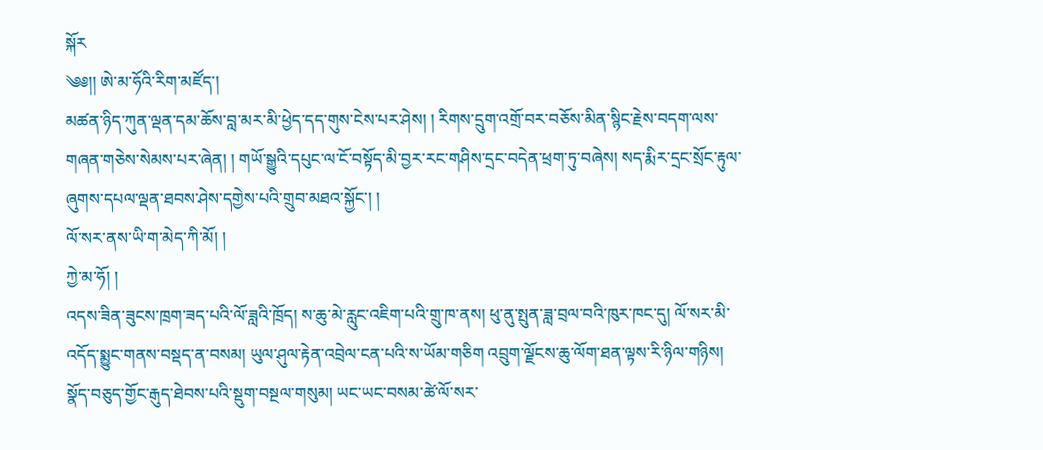སྐོར
༄༅།། ཨེ་མ་ཧོའི་རིག་མཛོད་།
མཚན་ཉིད་ཀུན་ལྡན་དམ་ཆོས་བླ་མར་མི་ཕྱེད་དད་གུས་ངེས་པར་ཤེས། ། རིགས་དྲུག་འགྲོ་བར་བཅོས་མིན་སྙིང་རྗེས་བདག་ལས་གཞན་གཅེས་སེམས་པར་ཞེན། ། གཡོ་སྒྱུའི་དཔུང་ལ་ངོ་བསྟོད་མི་བྱར་རང་གཤིས་དྲང་བདེན་ཕྲག་ཏུ་བཞེས། སད་རྨིར་དྲང་སྲོང་རྟུལ་ཞུགས་དཔལ་ལྡན་ཐབས་ཤེས་དགྱེས་པའི་གྲུབ་མཐའ་སྐྱོང་། །
ལོ་སར་ནས་ཡི་ག་མེད་ཀི་མོ། །
ཀྱེ་མ་ཧོ། །
འདས་ཟིན་ཟུངས་ཁྲག་ཟད་པའི་ལོ་ཟླའི་ཁྲོད། ས་ཆུ་མེ་རླུང་འཇིག་པའི་གྲུ་ཁ་ནས། ཕུ་ནུ་སྤུན་ཟླ་བྲལ་བའི་ཁུར་ཁང་དུ། ལོ་སར་མི་འདོད་སྨྱུང་གནས་བསྡད་ན་བསམ། ཡུལ་ཤུལ་རྟེན་འབྲེལ་ངན་པའི་ས་ཡོམ་གཅིག འབྲུག་ལྗོངས་ཆུ་ལོག་ཐན་ལྟས་རི་ཉིལ་གཉིས། སྣོད་བཅུད་གྱོང་རྒུད་ཐེབས་པའི་སྡུག་བསྔལ་གསུམ། ཡང་ཡང་བསམ་ཚེ་ལོ་སར་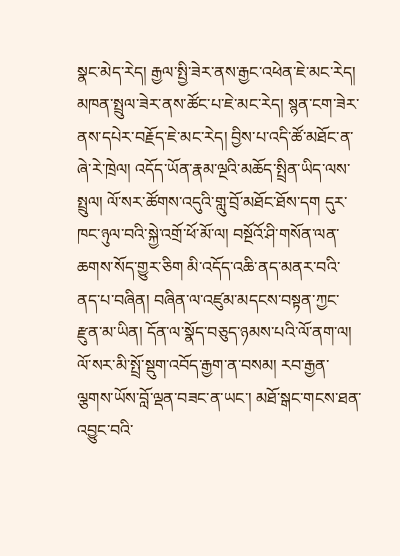སྣང་མེད་རེད། རྒྱལ་སྤྱི་ཟེར་ནས་རྒྱང་འཕེན་ཇེ་མང་རེད། མཁན་སྤྲུལ་ཟེར་ནས་ཚོང་པ་ཇེ་མང་རེད། སྙན་ངག་ཟེར་ནས་དཔེར་བརྗོད་ཇེ་མང་རེད། བྱིས་པ་འདི་ཚོ་མཐོང་ན་ཞེ་རེ་ཁྲེལ། འདོད་ཡོན་རྣམ་ལྔའི་མཆོད་སྤྲིན་ཡིད་ལས་སྤྲུལ། ལོ་སར་ཚོགས་འདུའི་གླུ་བྲོ་མཐོང་ཐོས་དག དུར་ཁང་ཉུལ་བའི་སྐྱེ་འགྲོ་ཕོ་མོ་ལ། བསྔོའོ་ཤི་གསོན་ལན་ཆགས་སོད་གྱུར་ཅིག མི་འདོད་འཆི་ནད་མནར་བའི་ནད་པ་བཞིན། བཞིན་ལ་འཛུམ་མདངས་བསྟན་ཀྱང་རྫུན་མ་ཡིན། དོན་ལ་སྣོད་བཅུད་ཉམས་པའི་ལོ་ནག་ལ། ལོ་སར་མི་སྤྲོ་སྡུག་འབོད་རྒྱག་ན་བསམ། རབ་རྒྱན་ལྕགས་ཡོས་བློ་ལྡན་བཟང་ན་ཡང་། མཐོ་སྒང་གངས་ཐན་འབྱུང་བའི་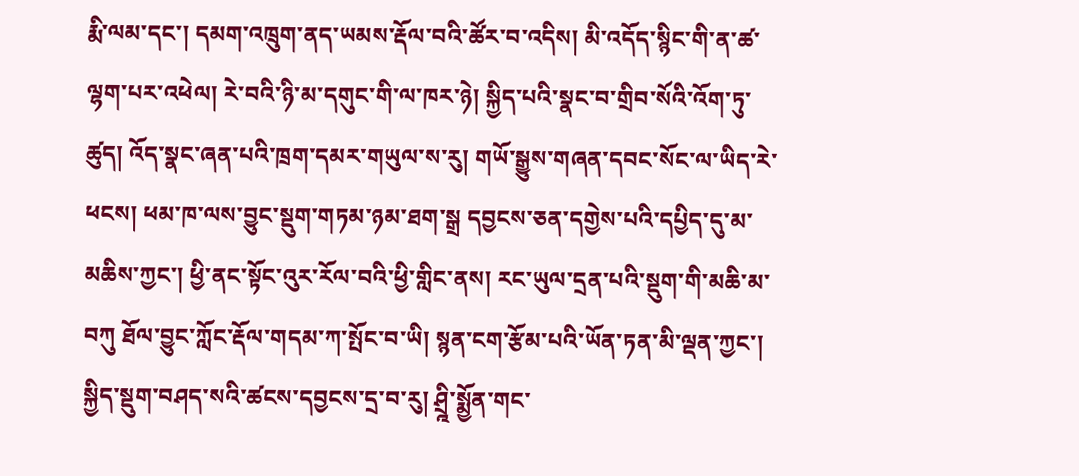རྨི་ལམ་དང་། དམག་འཁྲུག་ནད་ཡམས་རྡོལ་བའི་ཚོར་བ་འདིས། མི་འདོད་སྙིང་གི་ན་ཚ་ལྷག་པར་འཕེལ། རེ་བའི་ཉི་མ་དགུང་གི་ལ་ཁར་ཉེ། སྐྱིད་པའི་སྣང་བ་གྲིབ་སོའི་འོག་ཏུ་ཚུད། འོད་སྣང་ཞན་པའི་ཁྲག་དམར་གཡུལ་ས་རུ། གཡོ་སྒྱུས་གཞན་དབང་སོང་ལ་ཡིད་རེ་ཕངས། ཕམ་ཁ་ལས་བྱུང་སྡུག་གཏམ་ཉམ་ཐག་སྒྲ དབྱངས་ཅན་དགྱེས་པའི་དཔྱིད་དུ་མ་མཆིས་ཀྱང་། ཕྱི་ནང་སྟོང་འུར་རོལ་བའི་ཕྱི་གླིང་ནས། རང་ཡུལ་དྲན་པའི་སྡུག་གི་མཆི་མ་བཀུ ཐོལ་བྱུང་ཀློང་རྡོལ་གདམ་ཀ་སྤོང་བ་ཡི། སྙན་ངག་རྩོམ་པའི་ཡོན་ཏན་མི་ལྡན་ཀྱང་། སྐྱིད་སྡུག་བཤད་སའི་ཚངས་དབྱངས་དྲ་བ་རུ། ཤྲྰི་སྨྱོན་གང་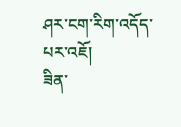ཤར་ངག་རིག་འདོད་པར་འཇོ།
ཟིན་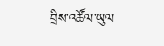བྲིས་འཚོལ་ཡུལ